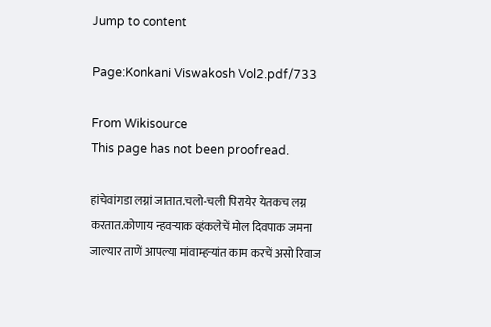Jump to content

Page:Konkani Viswakosh Vol2.pdf/733

From Wikisource
This page has not been proofread.

हांचेवांगडा लग्नां जातात.चलो-चली पिरायेर येतकच लग्न करतात.कोणाय न्हवऱ्याक व्हंकलेचें मोल दिवपाक जमना जाल्यार ताणें आपल्या मांवाम्हऱ्यांत काम करचें असो रिवाज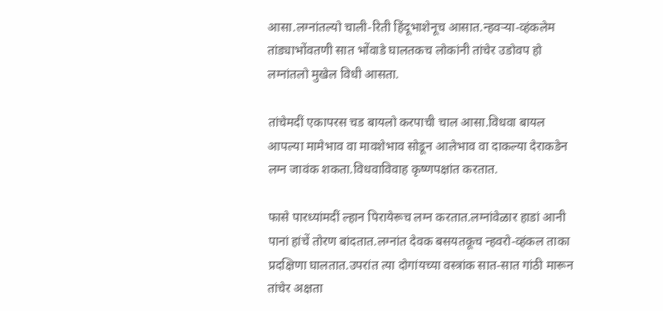आसा.लग्नांतल्यो चाली-रिती हिंदूभाशेनूच आसात.न्हवऱ्या-व्हंकलेम तांड्याभोंवतणी सात भोंवाडे घालतकच लोकांनी तांचेर उडोवप हो लग्नांतलो मुखेल विधी आसता.

तांचेमदीं एकापरस चड बायलो करपाची चाल आसा.विधवा बायल आपल्या मामेभाव वा मावशेभाव सोडून आलेभाव वा दाकल्या देराकडेन लग्न जावंक शकता.विधवाविवाह कृष्णपक्षांत करतात.

फासे पारध्यांमदीं ल्हान पिरायेरूच लग्न करतात.लग्नांवेळार हाडां आनी पानां हांचें तोरण बांदतात.लग्नांत देवक बसयतकूच न्हवरो-व्हंकल ताका प्रदक्षिणा घालतात.उपरांत त्या दोगांयच्या वस्त्रांक सात-सात गांठी मारून तांचेर अक्षता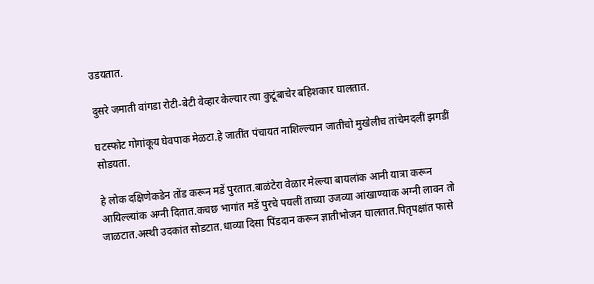उडयतात.

दुसरे जमाती वांगडा रोटी-बेटी वेव्हार केल्यार त्या कुटूंबाचेर बहिशकार घालतात.

घटस्फोट गोगांकूय घेवपाक मेळटा.हे जातींत पंचायत नाशिल्ल्यान जातीचो मुखेलीच तांचेमदलीं झगडीं सोडयता.

हे लोक दक्षिणेकडेन तोंड करून मडें पुरतात.बाळंटेरा वेळार मेल्ल्या बायलांक आनी यात्रा करून आयिल्ल्यांक अग्नी दितात.कचछ भागांत मडें पुरचे पयलीं ताच्या उजव्या आंखाण्याक अग्नी लावन तो जाळटात.अस्थी उदकांत सोडटात.धाव्या दिसा पिंडदान करून ज्ञातीभोजन घालतात.पितृपक्षांत फासे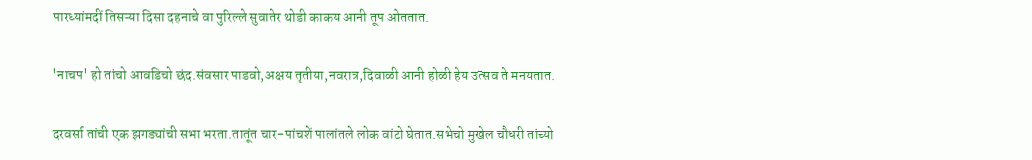पारध्यांमदीं तिसऱ्या दिसा दहनाचे वा पुरिल्ले सुवातेर थोडी काकय आनी तूप ओततात.

'नाचप' हो तांचो आवडिचो छंद.संवसार पाडवो,अक्षय तृतीया,नवरात्र,दिवाळी आनी होळी हेय उत्सव ते मनयतात.

दरवर्सा तांची एक झगड्यांची सभा भरता.तातूंत चार-पांचशें पालांतले लोक वांटो घेतात.सभेचो मुखेल चौधरी तांच्यो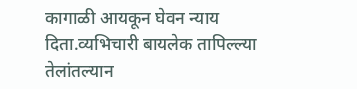कागाळी आयकून घेवन न्याय दिता.व्यभिचारी बायलेक तापिल्ल्या तेलांतल्यान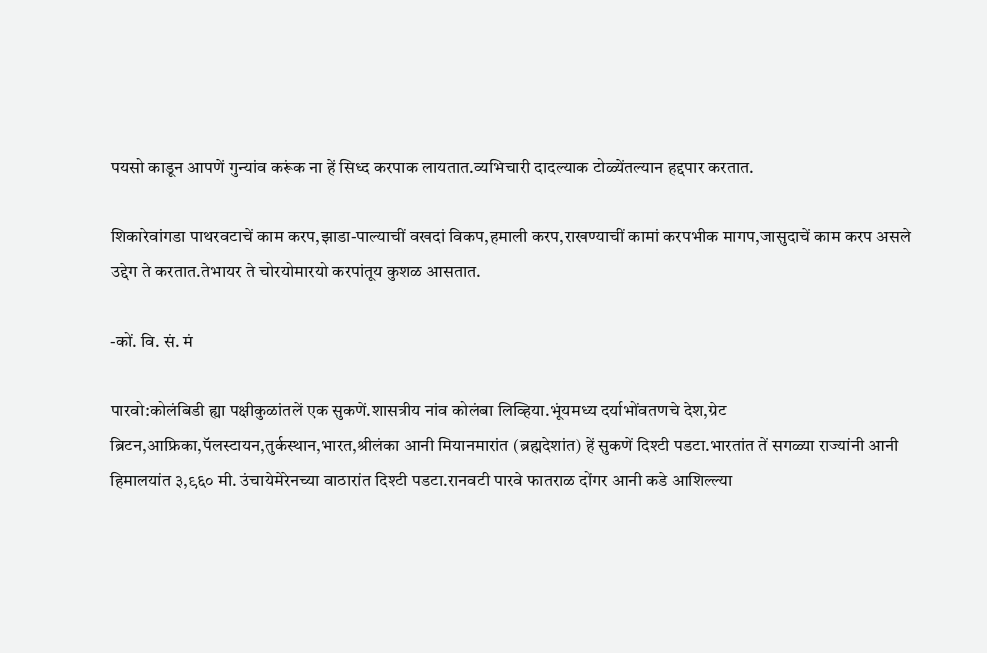पयसो काडून आपणें गुन्यांव करूंक ना हें सिध्द करपाक लायतात.व्यभिचारी दादल्याक टोळ्येंतल्यान हद्दपार करतात.

शिकारेवांगडा पाथरवटाचें काम करप,झाडा-पाल्याचीं वखदां विकप,हमाली करप,राखण्याचीं कामां करपभीक मागप,जासुदाचें काम करप असले उद्देग ते करतात.तेभायर ते चोरयोमारयो करपांतूय कुशळ आसतात.

-कों. वि. सं. मं

पारवो:कोलंबिडी ह्या पक्षीकुळांतलें एक सुकणें.शासत्रीय नांव कोलंबा लिव्हिया.भूंयमध्य दर्याभोंवतणचे देश,ग्रेट ब्रिटन,आफ्रिका,पॅलस्टायन,तुर्कस्थान,भारत,श्रीलंका आनी मियानमारांत (ब्रह्मदेशांत) हें सुकणें दिश्टी पडटा.भारतांत तें सगळ्या राज्यांनी आनी हिमालयांत ३,९६० मी. उंचायेमेरेनच्या वाठारांत दिश्टी पडटा.रानवटी पारवे फातराळ दोंगर आनी कडे आशिल्ल्या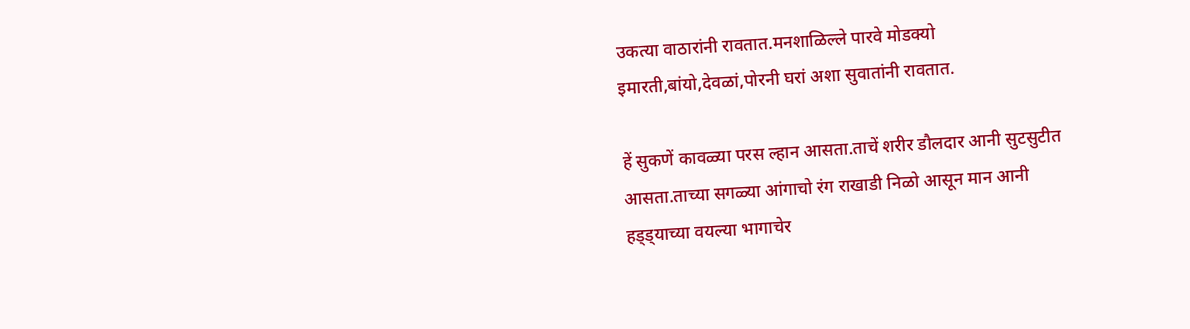उकत्या वाठारांनी रावतात.मनशाळिल्ले पारवे मोडक्यो इमारती,बांयो,देवळां,पोरनी घरां अशा सुवातांनी रावतात.

हें सुकणें कावळ्या परस ल्हान आसता.ताचें शरीर डौलदार आनी सुटसुटीत आसता.ताच्या सगळ्या आंगाचो रंग राखाडी निळो आसून मान आनी हड्ड्याच्या वयल्या भागाचेर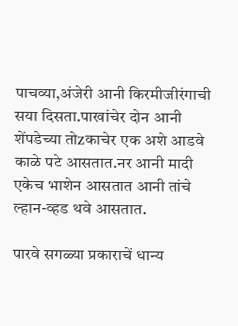पाचव्या,अंजेरी आनी किरमीजीरंगाची सया दिसता.पाखांचेर दोन आनी शेंपडेच्या तोzकाचेर एक अशे आडवे काळे पटे आसतात.नर आनी मादी एकेच भाशेन आसतात आनी तांचे ल्हान-व्हड थवे आसतात.

पारवे सगळ्या प्रकाराचें धान्य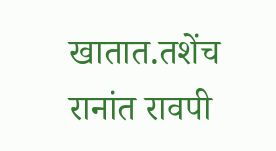खातात.तशेंच रानांत रावपी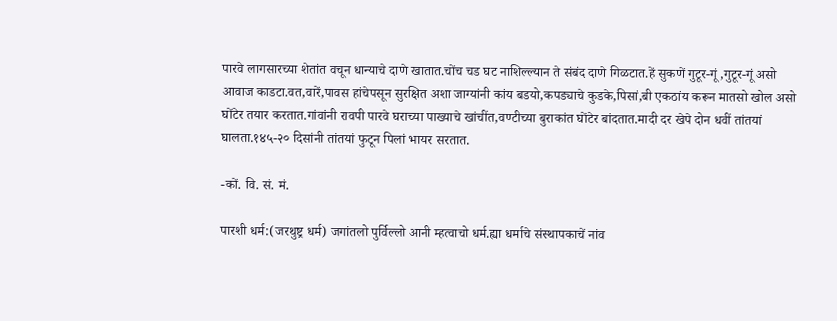पारवे लागसारच्या शेतांत वचून धान्याचे दाणे खातात.चोंच चड घट नाशिल्ल्यान ते संबंद दाणे गिळटात.हें सुकणें गुटूर-गूं,गुटूर-गूं असो आवाज काडटा.वत,वारें,पावस हांचेपसून सुरक्षित अशा जाग्यांनी कांय बडयो,कपड्याचे कुडके,पिसां,बी एकठांय करून मातसो खोल असो घोंटेर तयार करतात.गांवांनी रावपी पारवे घराच्या पाख्याचे खांचींत,वण्टीच्या बुराकांत घोंटेर बांदतात.मादी दर खेपे दोन धवीं तांतयां घालता.१४५-२० दिसांनी तांतयां फुटून पिलां भायर सरतात.

-कों. वि. सं. मं.

पारशी धर्म:(जरथुष्ट्र धर्म) जगांतलो पुर्विल्लो आनी म्हत्वाचो धर्म.ह्या धर्माचे संस्थापकाचें नांव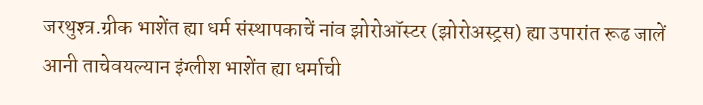जरथुश्त्र.ग्रीक भाशेंत ह्या धर्म संस्थापकाचें नांव झोरोऑस्टर (झोरोअस्ट्रस) ह्या उपारांत रूढ जालें आनी ताचेवयल्यान इंग्लीश भाशेंत ह्या धर्माची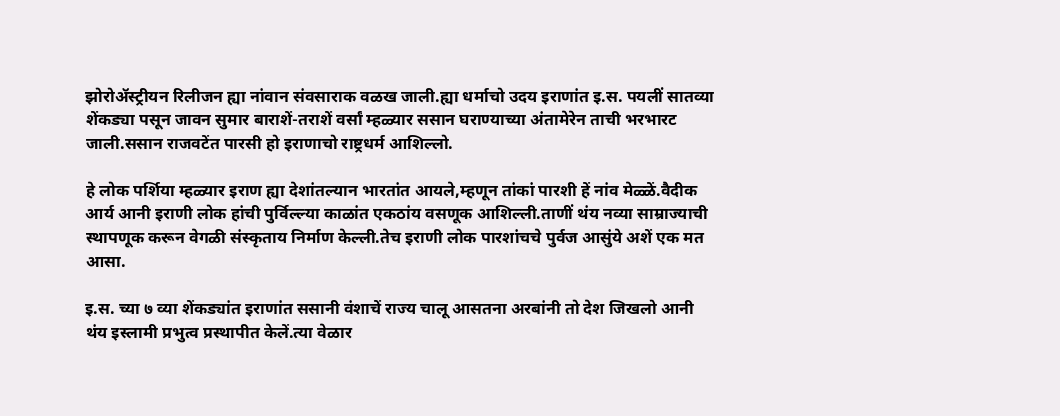झोरोॲस्ट्रीयन रिलीजन ह्या नांवान संवसाराक वळख जाली.ह्या धर्माचो उदय इराणांत इ.स. पयलीं सातव्या शेंकड्या पसून जावन सुमार बाराशें-तराशें वर्सां म्हळ्यार ससान घराण्याच्या अंतामेरेन ताची भरभारट जाली.ससान राजवटेंत पारसी हो इराणाचो राष्ट्रधर्म आशिल्लो.

हे लोक पर्शिया म्हळ्यार इराण ह्या देशांतल्यान भारतांत आयले,म्हणून तांकां पारशी हें नांव मेळ्ळें.वैदीक आर्य आनी इराणी लोक हांची पुर्विल्ल्या काळांत एकठांय वसणूक आशिल्ली.ताणीं थंय नव्या साम्राज्याची स्थापणूक करून वेगळी संस्कृताय निर्माण केल्ली.तेच इराणी लोक पारशांचचे पुर्वज आसुंये अशें एक मत आसा.

इ.स. च्या ७ व्या शेंकड्यांत इराणांत ससानी वंशाचें राज्य चालू आसतना अरबांनी तो देश जिखलो आनी थंय इस्लामी प्रभुत्व प्रस्थापीत केलें.त्या वेळार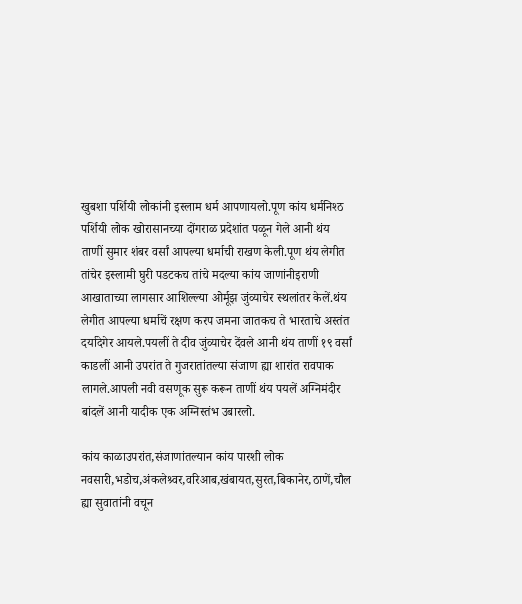खुबशा पर्शियी लोकांनी इस्लाम धर्म आपणायलो.पूण कांय धर्मनिश्ठ पर्शियी लोक खोरासानच्या दोंगराळ प्रदेशांत पळून गेले आनी थंय ताणीं सुमार शंबर वर्सां आपल्या धर्माची राखण केली.पूण थंय लेगीत तांचेर इस्लामी घुरी पडटकच तांचे मदल्या कांय जाणांनीइराणी आखाताच्या लागसार आशिल्ल्या ओर्मूझ जुंव्याचेर स्थलांतर केलें.थंय लेगीत आपल्या धर्माचें रक्षण करप जमना जातकच ते भारताचे अस्तंत दर्यादेगेर आयले.पयलीं ते दीव जुंव्याचेर देंवले आनी थंय ताणीं १९ वर्सां काडलीं आनी उपरांत ते गुजरातांतल्या संजाण ह्या शारांत रावपाक लागले.आपली नवी वसणूक सुरू करून ताणीं थंय पयलें अग्निमंदीर बांदलें आनी यादीक एक अग्निस्तंभ उबारलो.

कांय काळाउपरांत,संजाणांतल्यान कांय पारशी लोक नवसारी,भडोच,अंकलेश्र्वर,वरिआब,खंबायत,सुरत,बिकानेर,ठाणें,चौल ह्या सुवातांनी वचून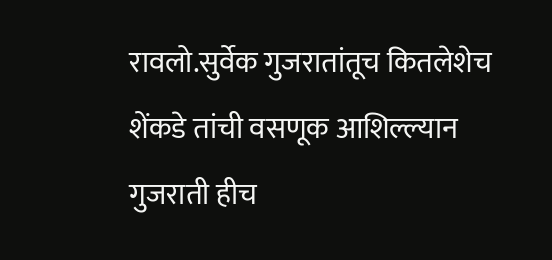रावलो.सुर्वेक गुजरातांतूच कितलेशेच शेंकडे तांची वसणूक आशिल्ल्यान गुजराती हीच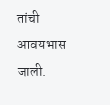तांची आवयभास जाली.